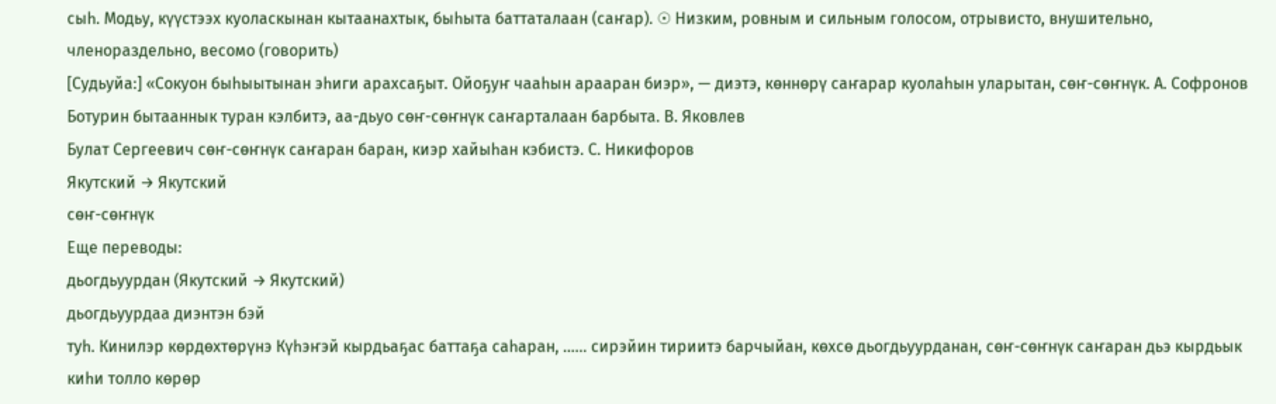сыһ. Модьу, күүстээх куоласкынан кытаанахтык, быһыта баттаталаан (саҥар). ☉ Низким, ровным и сильным голосом, отрывисто, внушительно, членораздельно, весомо (говорить)
[Судьуйа:] «Сокуон быһыытынан эһиги арахсаҕыт. Ойоҕуҥ чааһын арааран биэр», — диэтэ, көннөрү саҥарар куолаһын уларытан, сөҥ-сөҥнүк. А. Софронов
Ботурин бытааннык туран кэлбитэ, аа-дьуо сөҥ-сөҥнүк саҥарталаан барбыта. В. Яковлев
Булат Сергеевич сөҥ-сөҥнүк саҥаран баран, киэр хайыһан кэбистэ. С. Никифоров
Якутский → Якутский
сөҥ-сөҥнүк
Еще переводы:
дьогдьуурдан (Якутский → Якутский)
дьогдьуурдаа диэнтэн бэй
туһ. Кинилэр көрдөхтөрүнэ Күһэҥэй кырдьаҕас баттаҕа саһаран, …… сирэйин тириитэ барчыйан, көхсө дьогдьуурданан, сөҥ-сөҥнүк саҥаран дьэ кырдьык киһи толло көрөр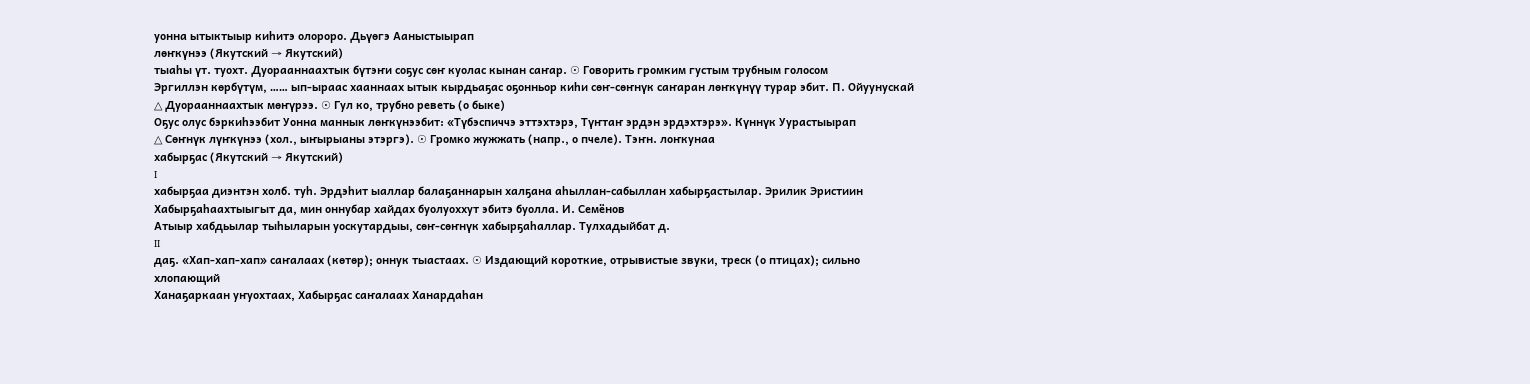уонна ытыктыыр киһитэ олороро. Дьүөгэ Ааныстыырап
лөҥкүнээ (Якутский → Якутский)
тыаһы үт. туохт. Дуорааннаахтык бүтэҥи соҕус сөҥ куолас кынан саҥар. ☉ Говорить громким густым трубным голосом
Эргиллэн көрбүтүм, …… ып-ыраас хааннаах ытык кырдьаҕас оҕонньор киһи сөҥ-сөҥнүк саҥаран лөҥкүнүү турар эбит. П. Ойуунускай
△ Дуорааннаахтык мөҥүрээ. ☉ Гул ко, трубно реветь (о быке)
Оҕус олус бэркиһээбит Уонна маннык лөҥкүнээбит: «Түбэспиччэ эттэхтэрэ, Түҥтаҥ эрдэн эрдэхтэрэ». Күннүк Уурастыырап
△ Сөҥнүк лүҥкүнээ (хол., ыҥырыаны этэргэ). ☉ Громко жужжать (напр., о пчеле). Тэҥн. лоҥкунаа
хабырҕас (Якутский → Якутский)
I
хабырҕаа диэнтэн холб. туһ. Эрдэһит ыаллар балаҕаннарын халҕана аһыллан-сабыллан хабырҕастылар. Эрилик Эристиин
Хабырҕаһаахтыыгыт да, мин оннубар хайдах буолуоххут эбитэ буолла. И. Семёнов
Атыыр хабдьылар тыһыларын уоскутардыы, сөҥ-сөҥнүк хабырҕаһаллар. Тулхадыйбат д.
II
даҕ. «Хап-хап-хап» саҥалаах (көтөр); оннук тыастаах. ☉ Издающий короткие, отрывистые звуки, треск (о птицах); сильно хлопающий
Ханаҕаркаан уҥуохтаах, Хабырҕас саҥалаах Ханардаһан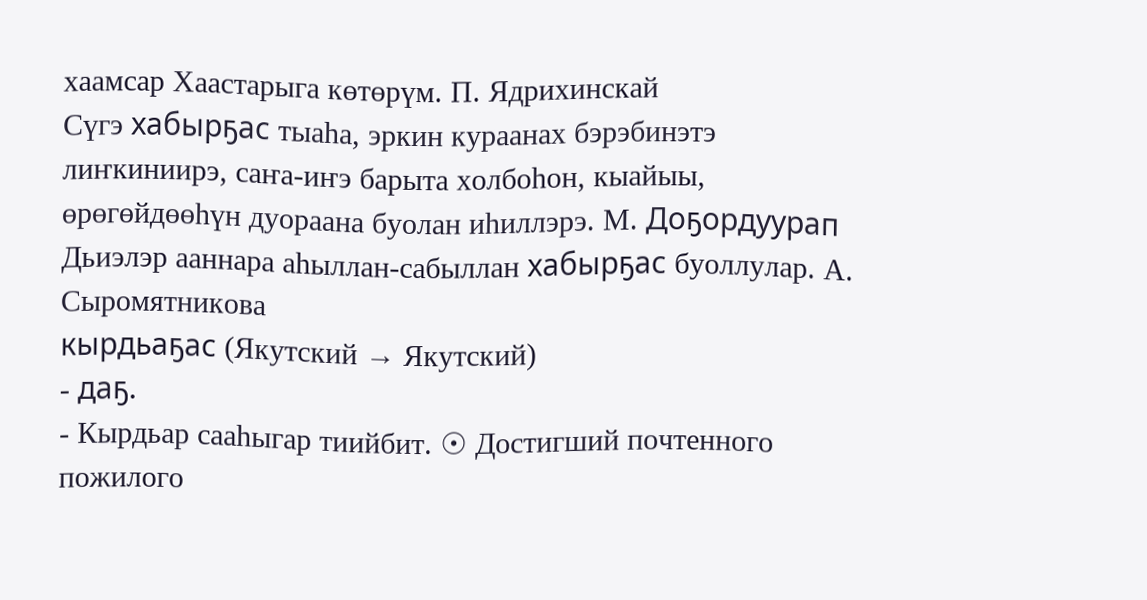хаамсар Хаастарыга көтөрүм. П. Ядрихинскай
Сүгэ хабырҕас тыаһа, эркин кураанах бэрэбинэтэ лиҥкиниирэ, саҥа-иҥэ барыта холбоһон, кыайыы, өрөгөйдөөһүн дуораана буолан иһиллэрэ. М. Доҕордуурап
Дьиэлэр ааннара аһыллан-сабыллан хабырҕас буоллулар. А. Сыромятникова
кырдьаҕас (Якутский → Якутский)
- даҕ.
- Кырдьар сааһыгар тиийбит. ☉ Достигший почтенного пожилого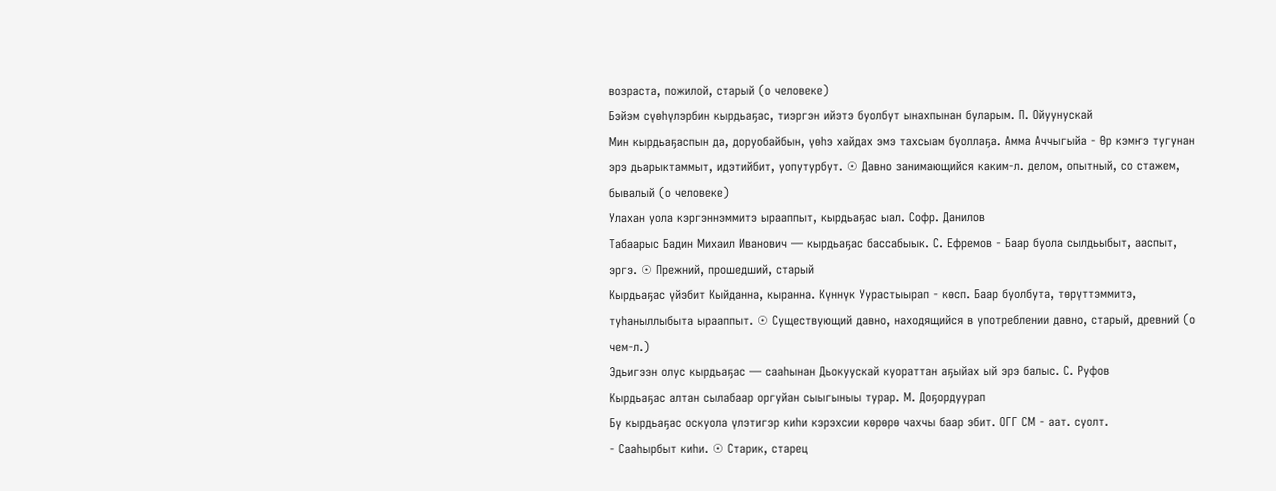возраста, пожилой, старый (о человеке)
Бэйэм сүөһүлэрбин кырдьаҕас, тиэргэн ийэтэ буолбут ынахпынан буларым. П. Ойуунускай
Мин кырдьаҕаспын да, доруобайбын, үөһэ хайдах эмэ тахсыам буоллаҕа. Амма Аччыгыйа - Өр кэмҥэ тугунан эрэ дьарыктаммыт, идэтийбит, уопутурбут. ☉ Давно занимающийся каким-л. делом, опытный, со стажем, бывалый (о человеке)
Улахан уола кэргэннэммитэ ырааппыт, кырдьаҕас ыал. Софр. Данилов
Табаарыс Бадин Михаил Иванович — кырдьаҕас бассабыык. С. Ефремов - Баар буола сылдьыбыт, ааспыт, эргэ. ☉ Прежний, прошедший, старый
Кырдьаҕас үйэбит Кыйданна, кыранна. Күннүк Уурастыырап - көсп. Баар буолбута, төрүттэммитэ, туһаныллыбыта ырааппыт. ☉ Существующий давно, находящийся в употреблении давно, старый, древний (о чем-л.)
Эдьигээн олус кырдьаҕас — сааһынан Дьокуускай куораттан аҕыйах ый эрэ балыс. С. Руфов
Кырдьаҕас алтан сылабаар оргуйан сыыгыныы турар. М. Доҕордуурап
Бу кырдьаҕас оскуола үлэтигэр киһи кэрэхсии көрөрө чахчы баар эбит. ОГГ СМ - аат. суолт.
- Сааһырбыт киһи. ☉ Старик, старец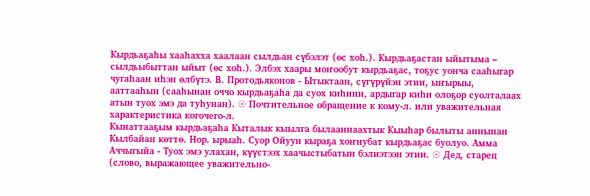Кырдьаҕаһы хааһахха хаалаан сылдьан сүбэлэт (өс хоһ.). Кырдьаҕастан ыйытыма – сылдьыбыттан ыйыт (өс хоһ.). Элбэх хаары моҥообут кырдьаҕас, тоҕус уонча сааһыгар чугаһаан иһэн өлбүтэ. В. Протодьяконов - Ытыктаан, сүгүрүйэн этии, ыҥырыы, ааттааһын (сааһынан оччо кырдьаҕаһа да суох киһини, ардыгар киһи олоҕор суолталаах атын туох эмэ да туһунан). ☉ Почтительное обращение к кому-л. или уважительная характеристика когочего-л.
Кынаттааҕым кырдьаҕаһа Кыталык кыылга былааннаахтык Кыыһар былыты аннынан Кылбайан көттө. Нор. ырыаһ. Суор Ойуун кыраҕа хоҥнубат кырдьаҕас буолуо. Амма Аччыгыйа - Туох эмэ улахан, күүстээх хаачыстыбатын бэлиэтээн этии. ☉ Дед, старец (слово, выражающее уважительно-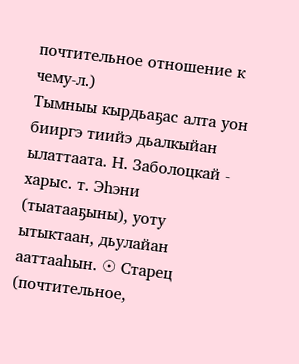почтительное отношение к чему-л.)
Тымныы кырдьаҕас алта уон бииргэ тиийэ дьалкыйан ылаттаата. Н. Заболоцкай - харыс. т. Эһэни (тыатааҕыны), уоту ытыктаан, дьулайан ааттааһын. ☉ Старец (почтительное,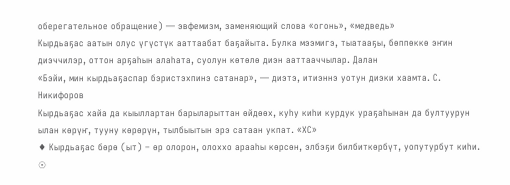оберегательное обращение) — эвфемизм, заменяющий слова «огонь», «медведь»
Кырдьаҕас аатын олус үгүстүк ааттаабат баҕайыта. Булка мээмигэ, тыатааҕы, бөппөккө эҥин диэччилэр, оттон арҕаһын алаһата, суолун көтөлө диэн ааттааччылар. Далан
«Бэйи, мин кырдьаҕаспар бэристэхпинэ сатанар», — диэтэ, итиэннэ уотун диэки хаамта. С. Никифоров
Кырдьаҕас хайа да кыыллартан барыларыттан өйдөөх, куһу киһи курдук ураҕаһынан да бултуурун ылан көрүҥ, тууну көрөрүн, тылбыытын эрэ сатаан укпат. «ХС»
♦ Кырдьаҕас бөрө (ыт) – өр олорон, олоххо арааһы көрсөн, элбэҕи билбиткөрбүт, уопутурбут киһи. ☉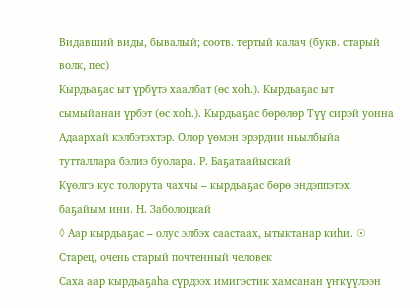Видавший виды, бывалый; соотв. тертый калач (букв. старый волк, пес)
Кырдьаҕас ыт үрбүтэ хаалбат (өс хоһ.). Кырдьаҕас ыт сымыйанан үрбэт (өс хоһ.). Кырдьаҕас бөрөлөр Түү сирэй уонна Адаархай кэлбэтэхтэр. Олор үөмэн эрэрдии ньылбыйа тутталлара бэлиэ буолара. Р. Баҕатаайыскай
Күөлгэ кус толорута чахчы – кырдьаҕас бөрө эндэппэтэх баҕайым ини. Н. Заболоцкай
◊ Аар кырдьаҕас – олус элбэх саастаах, ытыктанар киһи. ☉ Старец, очень старый почтенный человек
Саха аар кырдьаҕаһа сүрдээх имигэстик хамсанан үҥкүүлээн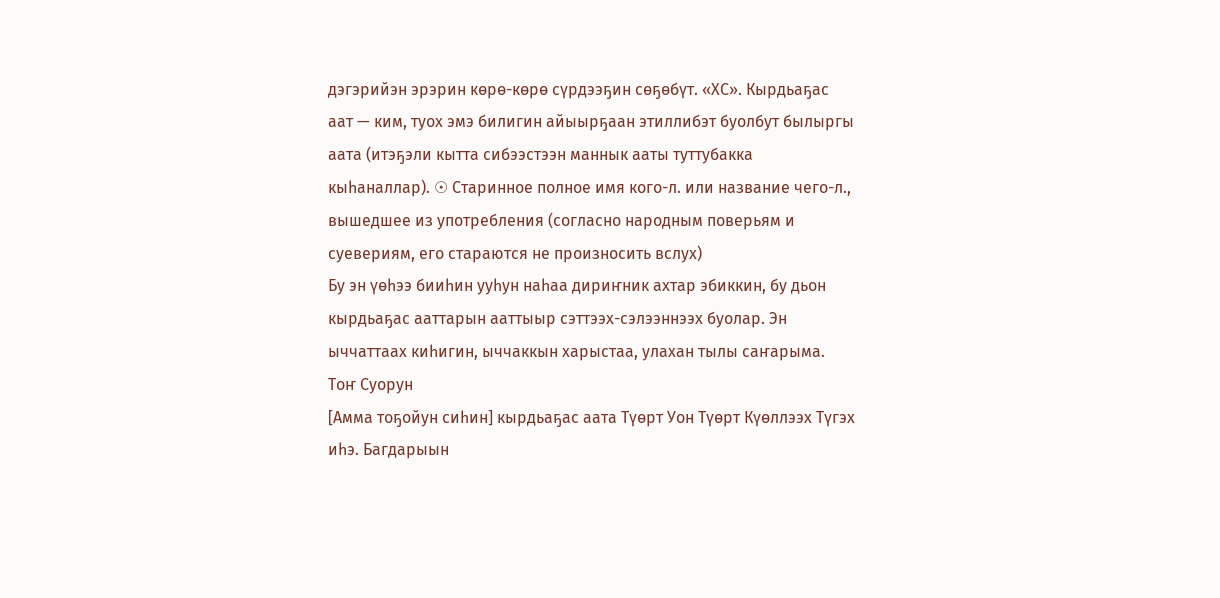дэгэрийэн эрэрин көрө-көрө сүрдээҕин сөҕөбүт. «ХС». Кырдьаҕас аат — ким, туох эмэ билигин айыырҕаан этиллибэт буолбут былыргы аата (итэҕэли кытта сибээстээн маннык ааты туттубакка кыһаналлар). ☉ Старинное полное имя кого-л. или название чего-л., вышедшее из употребления (согласно народным поверьям и суевериям, его стараются не произносить вслух)
Бу эн үөһээ бииһин ууһун наһаа дириҥник ахтар эбиккин, бу дьон кырдьаҕас ааттарын ааттыыр сэттээх-сэлээннээх буолар. Эн ыччаттаах киһигин, ыччаккын харыстаа, улахан тылы саҥарыма. Тоҥ Суорун
[Амма тоҕойун сиһин] кырдьаҕас аата Түөрт Уон Түөрт Күөллээх Түгэх иһэ. Багдарыын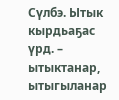Сүлбэ. Ытык кырдьаҕас үрд. – ытыктанар, ытыгыланар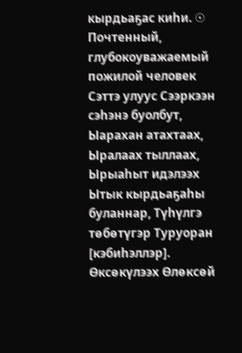кырдьаҕас киһи. ☉ Почтенный, глубокоуважаемый пожилой человек
Сэттэ улуус Сээркээн сэһэнэ буолбут, Ыарахан атахтаах, Ыралаах тыллаах, Ырыаһыт идэлээх Ытык кырдьаҕаһы буланнар, Түһүлгэ төбөтүгэр Туруоран [кэбиһэллэр]. Өксөкүлээх Өлөксөй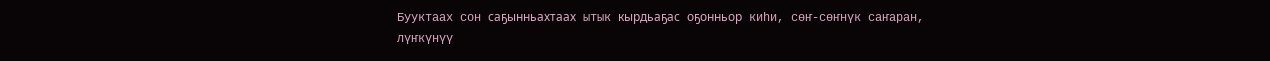Бууктаах сон саҕынньахтаах ытык кырдьаҕас оҕонньор киһи, сөҥ-сөҥнүк саҥаран, лүҥкүнүү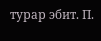турар эбит. П.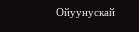Ойуунускай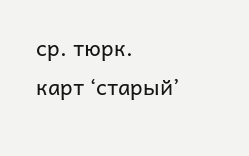ср. тюрк. карт ‘старый’